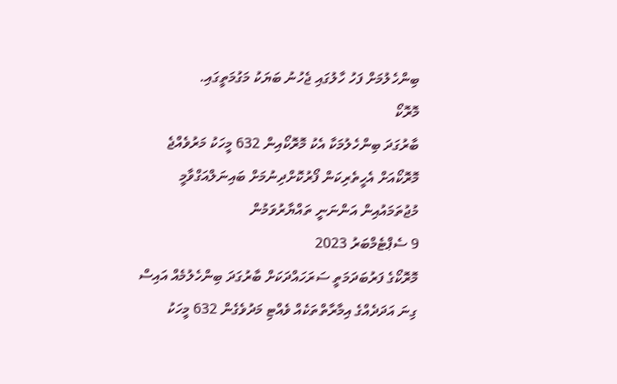ބިންހެލުމަށް ފަހު ހާލުގައި ޖެހުނު ބަޔަކު މަގުމަތީގައި.
މޮރޮކޯ
ބާރުގަދަ ބިންހެލުމަކާ އެކު މޮރޮކޯއިން 632 މީހަކު މަރުވެއްޖެ
މޮރޮކޯއަށް އެހީތެރިކަން ފޯރުކޮށްދިނުމަށް ބައިނަލްއަގްވާމީ މުޖުތަމައުއިން އަންނަނީ ތައްޔާރުވަމުން
9 ސެޕްޓެމްބަރު 2023
މޮރޮކޯގެ ފަރުބަދަމަތީ ސަރަހައްދަކަށް ބާރުގަދަ ބިންހެލުމެއް އައިސް ގިނަ އަދަދެއްގެ އިމާރާތްތަކެއް ވެއްޓި މަދުވެގެން 632 މީހަކު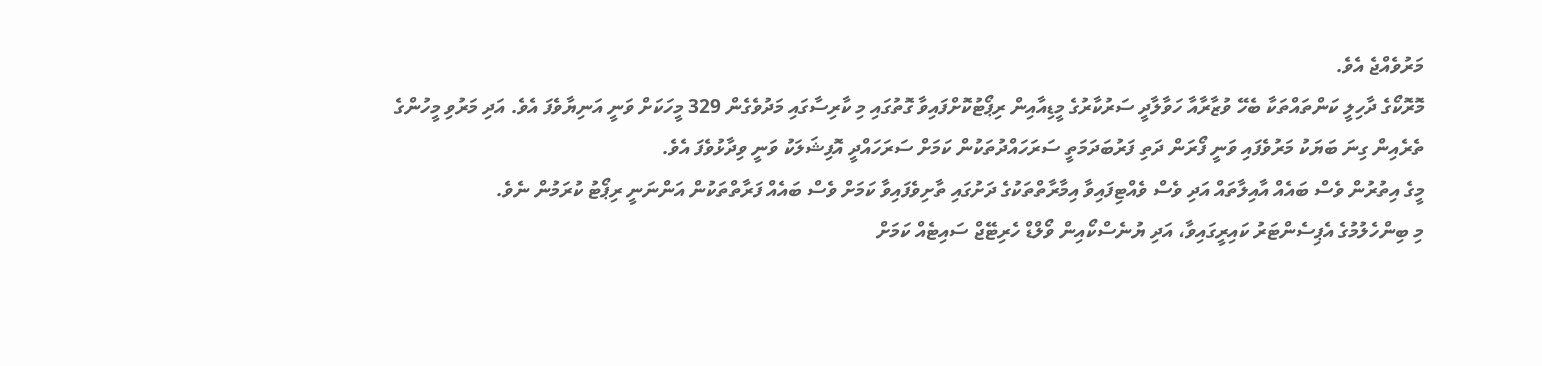މަރުވެއްޖެ އެވެ.
މޮރޮކޯގެ ދާހިލީ ކަންތައްތަކާ ބެހޭ ވުޒާރާއާ ހަވާލާދީ ސަރުކާރުގެ މީޑިއާއިން ރިޕޯޓުކޮށްފައިވާ ގޮތުގައި މި ކާރިސާގައި މަދުވެގެން 329 މީހަކަށް ވަނީ އަނިޔާވެފަ އެވެ. އަދި މަރުވި މީހުންގެ ތެރެއިން ގިނަ ބަޔަކު މަރުވެފައި ވަނީ ފޯރަން ދަތި ފަރުބަދަމަތީ ސަރަހައްދުތަކުން ކަމަށް ސަރަހައްދީ އޮފިޝަލަކު ވަނީ ވިދާޅުވެފަ އެވެ.
މީގެ އިތުރުން ވެސް ބައެއް އާއިލާތައް އަދި ވެސް ވެއްޓިފައިވާ އިމާރާތްތަކުގެ ދަށުގައި ތާށިވެފައިވާ ކަމަށް ވެސް ބައެއް ފަރާތްތަކުން އަންނަނީ ރިޕޯޓު ކުރަމުން ނެވެ.
މި ބިންހެލުމުގެ އެޕިސެންޓަރު ކައިރީގައިވާ، އަދި ޔުނެސްކޯއިން ވޯލްޑް ހެރިޓޭޖް ސައިޓެއް ކަމަށް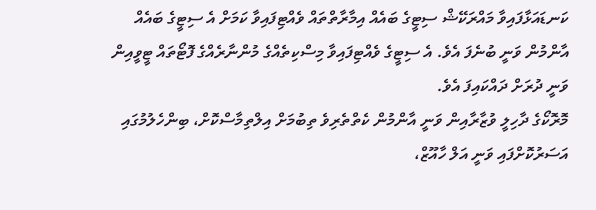ކަނޑައަޅާފައިވާ މައްރަކޭޝް ސިޓީގެ ބައެއް އިމާރާތްތައް ވެއްޓިފައިވާ ކަމަށް އެ ސިޓީގެ ބައެއް އާންމުން ވަނީ ބުނެފަ އެވެ. އެ ސިޓީގެ ވެއްޓިފައިވާ މިސްކިތެއްގެ މުންނާރެއްގެ ފޮޓޯތައް ޓީވީއިން ވަނީ ދުރަށް ދައްކައިފަ އެވެ.
މޮރޮކޯގެ ދާހިލީ ވުޒާރާއިން ވަނީ އާންމުން ކެތްތެރިވެ ތިބުމަށް އިލްތިމާސްކޮށް، ބިންހެލުމުގައި އަސަރުކޮށްފައި ވަނީ އަލް ހާއޫޒް،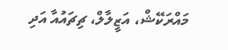މައްރަކޭޝް، އަޒީލާލް، ޗިޗައުއާ އަދި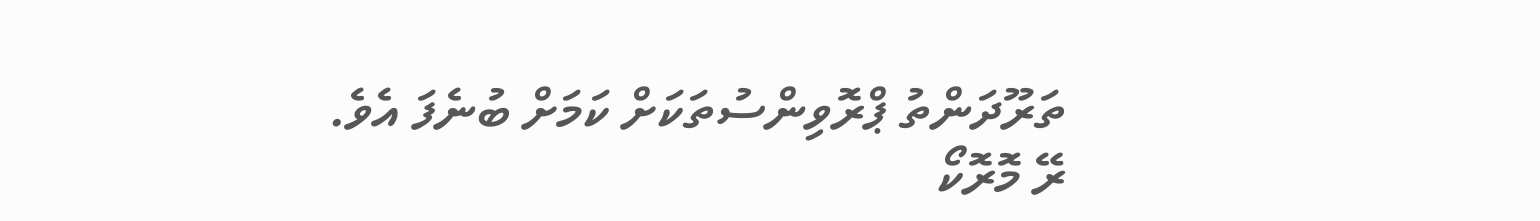ތަރޫދަންތު ޕްރޮވިންސުތަކަށް ކަމަށް ބުނެފަ އެވެ.
ރޭ މޮރޮކޯ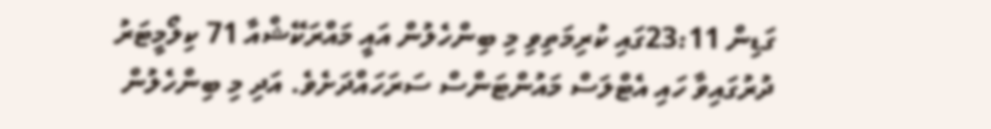ގަޑިން 23:11ގައި ކުރިމަތިވި މި ބިންހެލުން އައީ މައްރަކޭޝްއާ 71 ކިލޯމީޓަރު ދުރުގައިވާ ހައި އެޓްލަސް މައުންޓަންސް ސަރަހައްދަށެވެ. އަދި މި ބިންހެލުން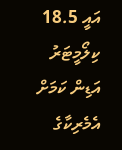އައީ 18.5 ކިލޯމީޓަރު އަޑިން ކަމަށް އެމެރިކާގެ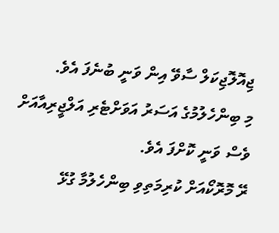ޖިއޮލޮޖިކަލް ސާވޭ އިން ވަނީ ބުނެފަ އެވެ.
މި ބިންހެލުމުގެ އަސަރު އަވަށްޓެރި އަލްޖީރިއާއަށް ވެސް ވަނީ ކޮށްފަ އެވެ.
ރޭ މޮރޮކޯއަށް ކުރިމަތިވި ބިންހެލުމާ ގުޅޭ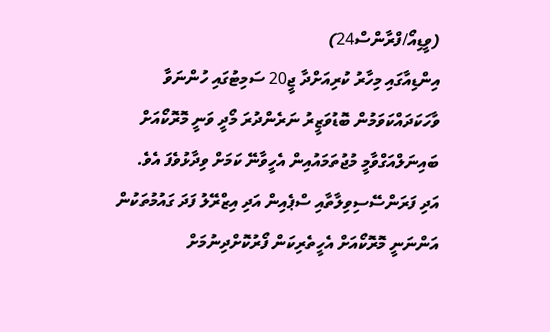(ވީޑިއޯ/ފްރާންސް24)
އިންޑިއާގައި މިހާރު ކުރިއަށްދާ ޖީ20 ސަމިޓުގައި ހުންނަވާ ވާހަކަދައްކަވަމުން ބޮޑުވަޒީރު ނަރެންދުރަ މޯދީ ވަނީ މޮރޮކޯއަށް ބައިނަލްއަގްވާމީ މުޖުތަމައުއިން އެހީވާނޭ ކަމަށް ވިދާޅުވެފަ އެވެ.
އަދި ފަރަންސޭސިވިލާތާއި ސްޕެއިން އަދި އިޒްރޭލު ފަދަ ގައުމުތަކުން އަންނަނީ މޮރޮކޯއަށް އެހީތެރިކަން ފޯރުކޮށްދިނުމަށް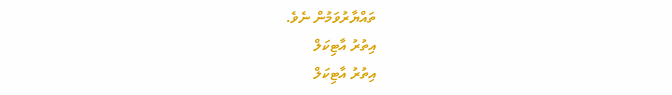ތައްޔާރުވަމުން ނެވެ.
އިތުރު އާޓިކަލް
އިތުރު އާޓިކަލް